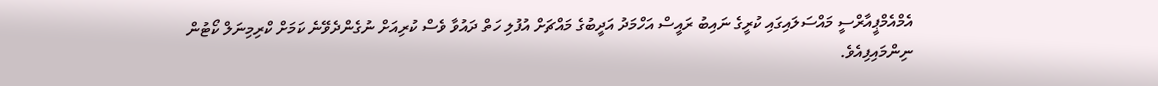އެމްއެމްޕީއާރްސީ މައްސަލައިގައި ކުރީގެ ނައިބު ރައީސް އަހްމަދު އަދީބުގެ މައްޗަށް އުފުލި ހަތް ދައުވާ ވެސް ކުރިއަށް ނުގެންދެވޭނެ ކަމަށް ކްރިމިނަލް ކޯޓުން ނިންމައިފިއެވެ.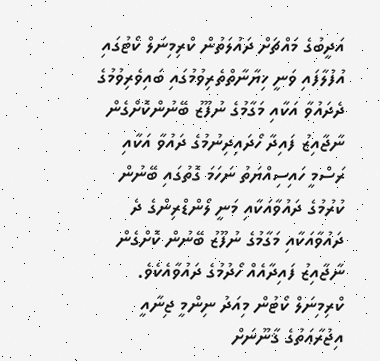އަދީބުގެ މައްޗަށް ދައުލަތުން ކްރިމިނަލް ކޯޓުގައި އުފުލާފައި ވަނީ ޚިޔާނާތްތެރިވުމުގައި ބައިވެރިވުމުގެ ދެދައުވާ އަކާއި މަގާމުގެ ނުފޫޒު ބޭނުންކޮށްގެން ނާޖާއިޒު ފައިދާ ހޯދައިދިނުމުގެ ދައުވާ އަކާއި ރަސްމީ ހައިސިއްޔަތު ނަހަމަ ގޮތުގައި ބޭނުން ކުރުމުގެ ދައުވާއަކާއި މަނީ ލޯންޑްރިންގެ ދެ ދައުވާއަކާއި މަގާމުގެ ނުފޫޒު ބޭނުން ކޮށްގެން ނާޖާއިޒު ފައިދާއެއް ހޯދުމުގެ ދައުވާއެކެވެ.
ކްރިމިނަލް ކޯޓުން މިއަދު ނިންމީ ޖިނާއީ އިޖުރާޢަތުގެ ޤާނޫނަށް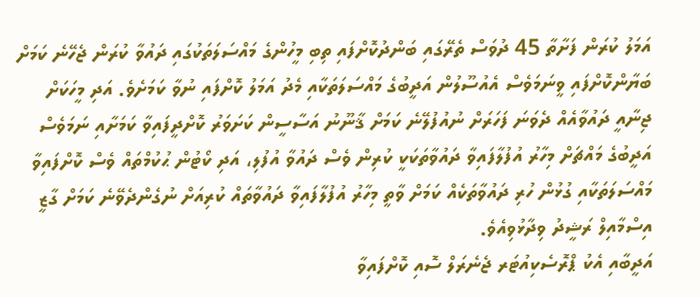އަމަލު ކުރަން ފަށާތާ 45 ދުވަސް ތެރޭގައި ބަންދުކޮށްފައި ތިބި މީހުންގެ މައްސަލަތަކުގައި ދައުވާ ކުރަން ޖެހޭނެ ކަމަށް ބަޔާންކޮށްފައި ވީނަމަވެސް އެއުސޫލުން އަދީބުގެ މައްސަލަތަކާއި މެދު އަމަލު ކޮށްފައި ނުވާ ކަމަށެވެ. އަދި މީހަކަށް ޖިނާއީ ދައުވާއެއް ދެވަނަ ފަހަރަށް ނުއުފުލޭނެ ކަމަށް ޤާނޫނު އަސާސީން ކަށަވަރު ކޮށްދީފައިވާ ކަމަށާއި ނަމަވެސް އަދީބުގެ މައްޗަށް މިހާރު އުފުލާފައިވާ ދައުވާތަކަކީ ކުރިން ވެސް ދައުވާ އުފުލި، އަދި ކޯޓުން ޙުކުމްތައް ވެސް ކޮށްފައިވާ މައްސަލަތަކާއި ގުޅުން ހުރި ދައުވާތަކެއް ކަމަށް ވާތީ މިހާރު އުފުލާފައިވާ ދައުވާތައް ކުރިއަށް ނުގެންދެވޭނެ ކަމަށް ގާޒީ އިސްމާއިލް ރަޝީދު ވިދާޅުވިއެވެ.
އަދީބާއި އެކު ޕްރޮސެކިއުޓަރ ޖެނެރަލް ސޮއި ކޮށްފައިވާ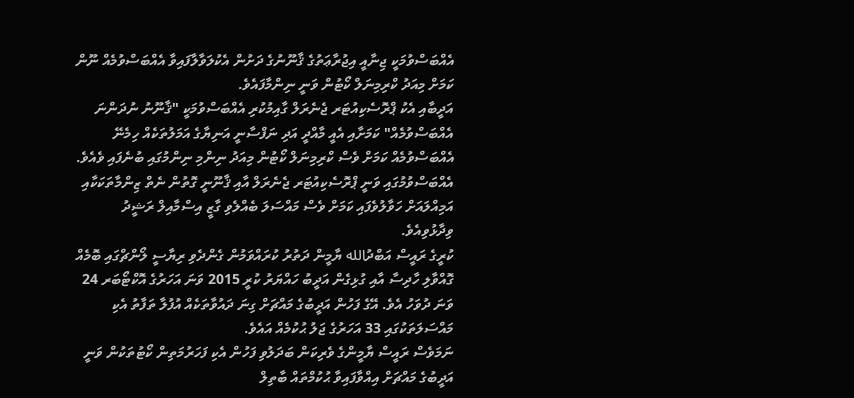އެއްބަސްވުމަކީ ޖިނާއީ އިޖުރާޢަތުގެ ޤާނޫނުގެ ދަށުން އެކުލަވާލާފައިވާ އެއްބަސްވުމެއް ނޫން ކަމަށް މިއަދު ކްރިމިނަލް ކޯޓުން ވަނީ ނިންމާފައެވެ.
އަދީބާއި އެކު ޕްރޮސެކިއުޓަރ ޖެނެރަލް ގާއިމުކުރި އެއްބަސްވުމަކީ "ޤާނޫނު ނުދަންނަ އެއްބަސްވުމެއް" ކަމަށާއި އެއީ މާއްދީ އަދި ނަފްސާނީ އަނިޔާގެ އަމަލުތަކެއް ހިމެނޭ އެއްބަސްވުމެއް ކަމަށް ވެސް ކްރިމިނަލް ކޯޓުން މިއަދު ނިންމި ނިންމުގައި ބުނެފައި ވެއެވެ.
އެއްބަސްވުމުގައި ވަނީ ޕްރޮސެކިއުޓަރ ޖެނެރަލް އާއި ޤާނޫނީ ގޮތުން ނެތް ޒިންމާތަކަކާއި އަމިއްލައަށް ހަވާލުވެފައި ކަމަށް ވެސް މައްސަލަ ބެއްލެވި ގާޒީ އިސްމާއިލް ރަޝީދު ވިދާޅުވިއެވެ.
ކުރީގެ ރައީސް އަބްދުالله ޔާމީން ދަތުރު ކުރައްވަމުން ގެންދެވި ރިޔާސީ ލޯންޗްގައި ބޮމެއް ގޮއްވާލި ހާދިސާ އާއި ގުޅިގެން އަދީބު ހައްޔަރު ކުރީ 2015 ވަނަ އަހަރުގެ އޮކްޓޯބަރ 24 ވަނަ ދުވަހު އެވެ. އޭގެ ފަހުން އަދީބުގެ މައްޗަށް ގިނަ ދައުވާތަކެއް އުފުލާ ތަފާތު އެކި މައްސަލަތަކުގައި 33 އަހަރުގެ ޖަލު ޙުކުމެއް އައެވެ.
ނަމަވެސް ރައީސް ޔާމީންގެ ވެރިކަން ބަދަލުވި ފަހުން އެކި ފަހަރުމަތިން ކޯޓުތަކުން ވަނީ އަދީބުގެ މައްޗަށް އިއްވާފައިވާ ޙުކުމްތައް ބާތިލް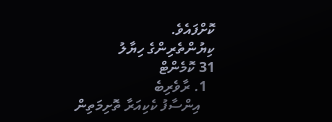ކޮށްފައެވެ.
ކިޔުންތެރިންގެ ހިޔާލު
31 ކޮމެންޓް
  1. ރާވެރިބެ
    އިންސާފު ކެކިއަރާ ތޮށިމަތިން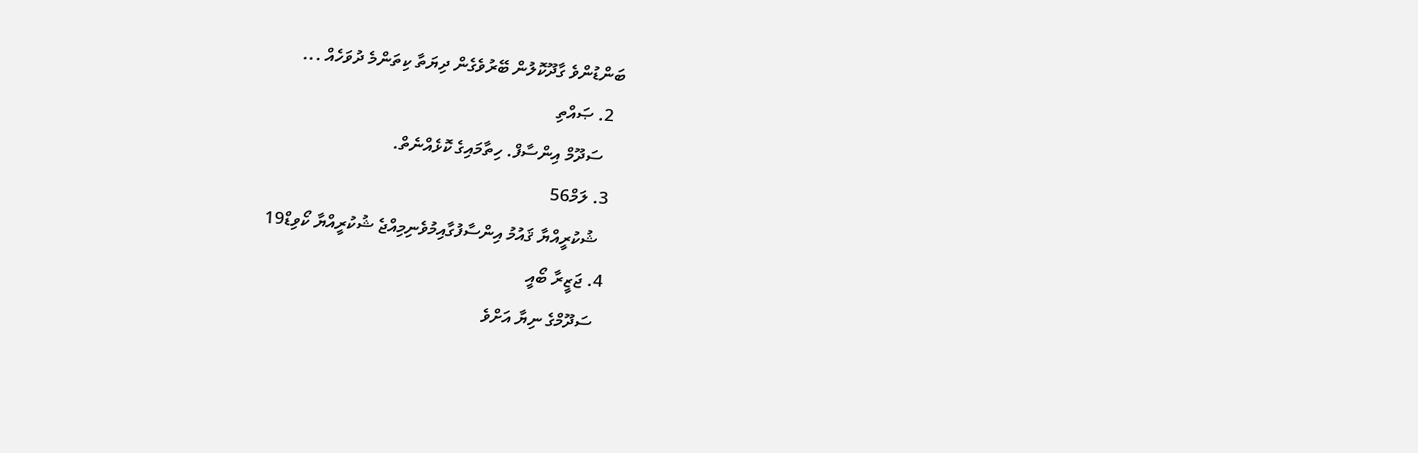ބަންޑުންވެ ގާދޫކޮލުން ބޭރުވެގެން ދިޔަތާ ކިތަންމެ ދުވަހެއް ...
  2. ޞައްތި
    ސަދޫމް އިންސާފް. ހިތާމައިގެ ކޮޅެއްނެތް.
  3. ލަމް56
    ޝުކުރީއްޔާ ޤައުމު އިންސާފުގާއިމުވެނިމިއްޖެ ޝުކުރީއްޔާ ކޯވިޑް19
  4. ޖަޒީރާ ބޯއީ
    ސަދޫމްގެ ނިޔާ އަށްވެ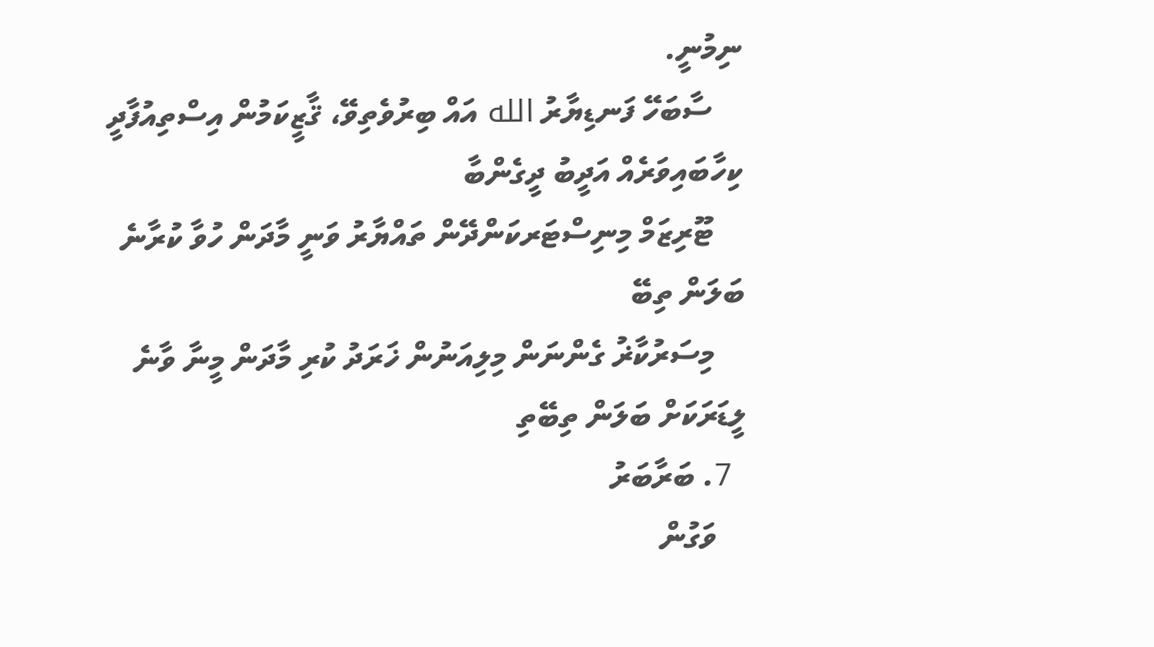ނިމުނީ.
    ސާބަހޭ ފަނޑިޔާރު الله އައް ބިރުވެތިވޭ، ޤާޒީކަމުން އިސްތިއުފާދީ ކިހާބައިވަރެއް އަދީބު ދީގެންބާ
    ޓޫރިޒަމް މިނިސްޓަރކަންދޭން ތައްޔާރު ވަނީ މާދަން ހުވާ ކުރާނެ ބަލަން ތިބޭ
    މިސަރުކާޜު ގެންނަން މިލިއަނުން ޚަރަދު ކުރި މާދަން މީނާ ވާނެ ލީޑަރަކަށް ބަލަން ތިބޭތި
  7. ބަރާބަރު
    ވަގުން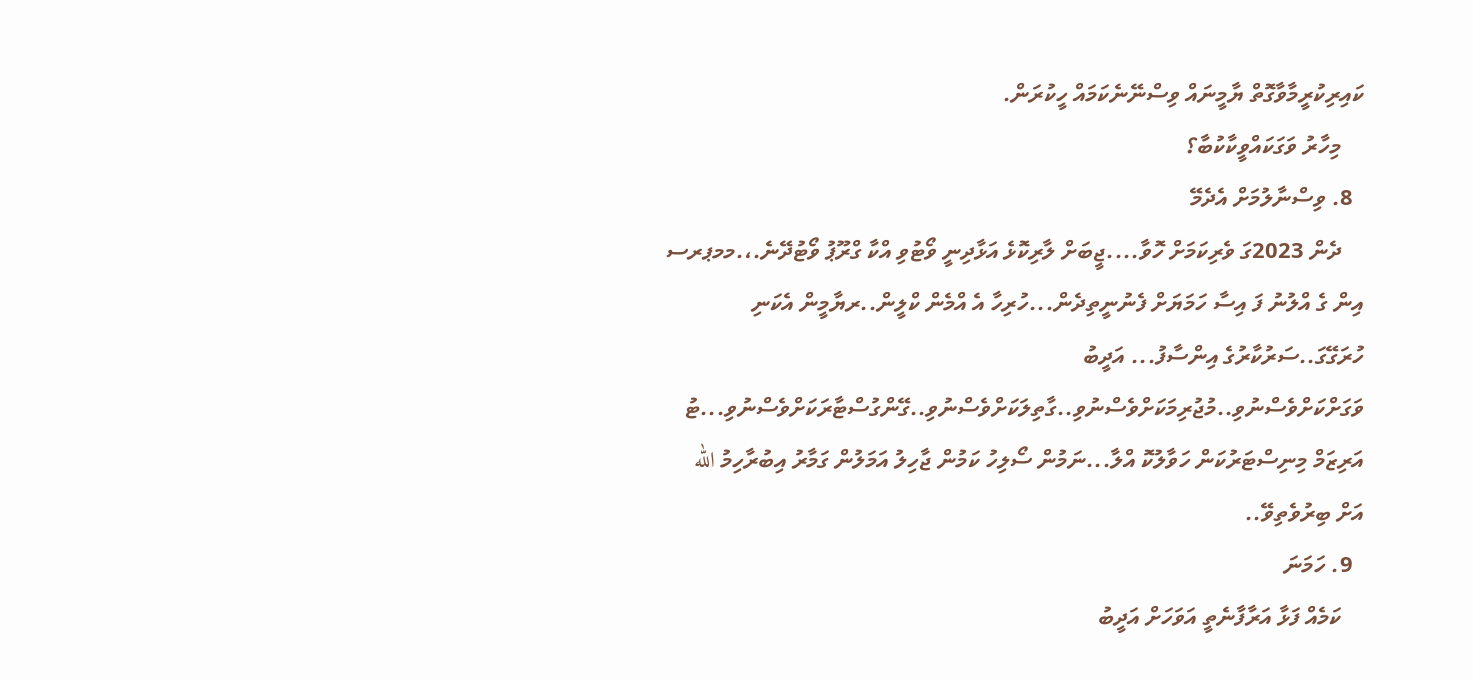ކައިރިކުރީމާވާގޮތް ޔާމީނައް ވިސްނޭނެކަމައް ހީކުރަން.
    މިހާރު ވަގަކައްވީކާކުބާ؟
  8. ވިސްނާލުމަށް އެދެމޭ
    ދެން 2023ގަ ވެރިކަމަށް ހޮވާ....ޖީބަށް ލާރިކޮޅެ އަޅާދިނީ ވޯޓުވި އްކާ ގްރޫޕު ވޯޓުދޭނެ.،.މމޕރސ އިން ގެ އްލުނު ފަ އިސާ ހަމަޔަށް ފެނުނީތިދެން...ހުރިހާ އެ އްމެން ކްލީން..ރޔާމީން އެކަނި ހުރަގޭގަ..ސަރުކާރުގެ އިންސާފު... އަދީބު ވަގަށްކަށްވެސްނުވި..މުޖުރިމަކަށްވެސްނުވި..ގާތިލަކަށްވެސްނުވި..ގޭންގުސްޓާރަކަށްވެސްނުވި...ޓު އަރިޒަމް މިނިސްޓަރުކަން ހަވާލުކޮ އްލާ...ނަމުން ސޯލިހު ކަމުން ޖާހިލު އަމަލުން ގަމާރު އިބުރާހިމު الله އަށް ބިރުވެތިވޭ..
  9. ހަމަނަ
    ކަމެއް ފަޅާ އަރާފާނެތީ އަވަހަށް އަދީބު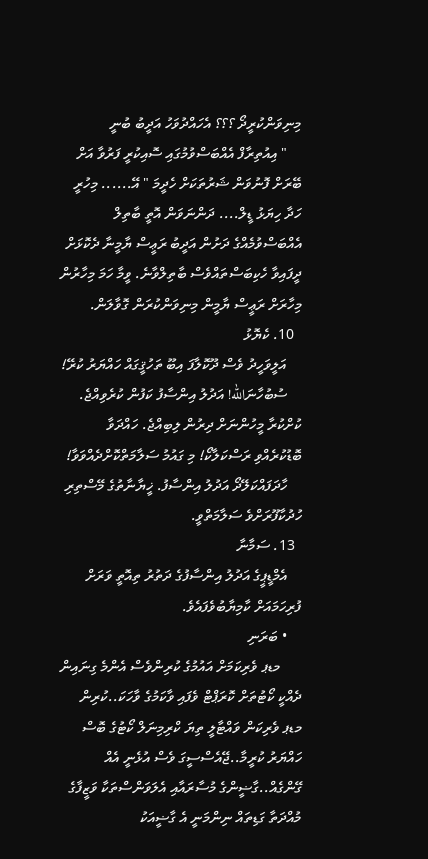މިނިވަންކުރީދޯ ؟؟؟ އެހައްދުވަހު އަދީބު ބުނީ
    " އިއުތިރާފް އެއްބަސްވުމުގައި ސޮއިކުރީ ފަރުވާ އަށް ބޭރަށް ފޮނުވަން ޝަރުތަކަށް ހެދީމަ " އޭ...... މިހުރީ ހަދާ ހިޔަޅު ޑީލް.... ދަންނަވަން އޮތީ ބާތިލް އެއްބަސްވުމެއްގެ ދަށުން އަދީބު ރަޢީސް ޔާމީނާ ދެކޮޅަށް ދީފައިވާ ހެކިބަސްތައްވެސް ބާތިލްވާނެ. ވީމާ ހަމަ މިހާރުން މިހާރަށް ރަޢީސް ޔާމީން މިނިވަންކުރަން ގޮވާލަން.
  10. ކެޔޮޅު
    އަލީވަހީދު ވެސް ދޫކޮލާފަ އިބޫ ތަހުޤީގައް ހައްޔަރު ކުރޭ!
    ސުބުހާނަالله! އަދުލު އިންސާފު ކަފުން ކުރެވިއްޖެ. ކުށްކުރާ މީހުންނަށް ދިރުން ލިބިއްޖެ. ހައްދަވާ ބޮޑުކުރެއްވި ރަސްކަލާކޯ! މި ގައުމު ސަލާމަތްކޮށްދެއްވަވާ!
    ހާދަފައްކަލޭދޯ އަދުލު އިންސާފު. ޚީޔާނާތުގެ މޭސްތިރި ހުދުކާފޫރަށްވެ ސަލާމަތްވީ.
  13. ސަމާނާ
    އެމްޑީޕީގެ އަދުލު އިންސާފުގެ ދަތުރު ތިއޮތީ ވަރަށް ފުރިހަމައަށް ކާމިޔާބުވެފައެވެ.
    • ބަރަނި
      މޑޕ ވެރިކަމަށް އައުމުގެ ކުރިންވެސް އެންމެ ގިނައިން ދެއްކީ ކޯޓުތަށް ކޮރަޕްޓް ވެފައި ވާކަމުގެ ވާހަކަ..ކުރިން މޑޕ ވެރިކަން ވައްޓާލީ ތިޔަ ކްރިމިނަލް ކޯޓުގެ ބޮސް ހައްޔަރު ކުރީމާ..ޖޭއެސްސީގަ ވެސް އުޅެނީ އެއް ގޭންގެއް..ގާޟީންގެ މުސާރައާއި އެލަވަންސްތަކާ ވަޒީފާގެ މުއްދަތާ ގަޑިތައް ނިންމަނީ އެ ގާޟީއަކު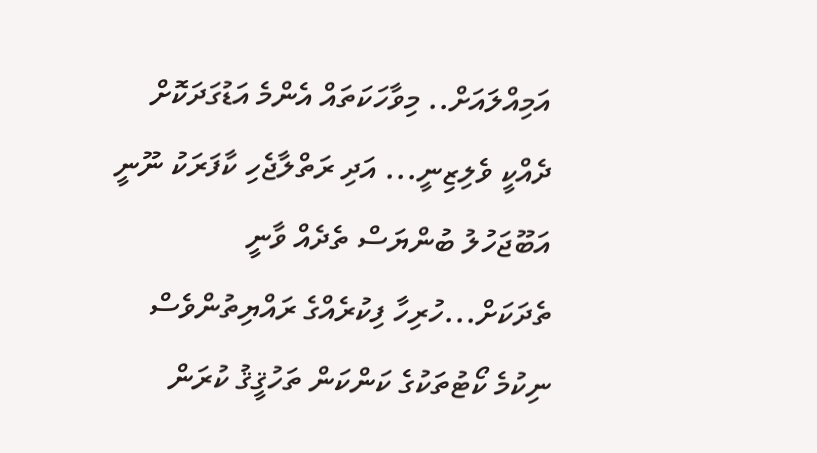އަމިއްލައަށް.. މިވާހަކަތައް އެންމެ އަޑުގަދަކޮށް ދެއްކީ ވެލިޒިނީ... އަދި ރަތްލާޖެހި ކާފަރަކު ނޫނީ އަބޫޖަހުލު ބުންޔަސް ތެދެއް ވާނީ ތެދަކަށް...ހުރިހާ ފިކުރެއްގެ ރައްޔިތުންވެސް ނިކުމެ ކޯޓުތަކުގެ ކަންކަން ތަހުޤީޤު ކުރަން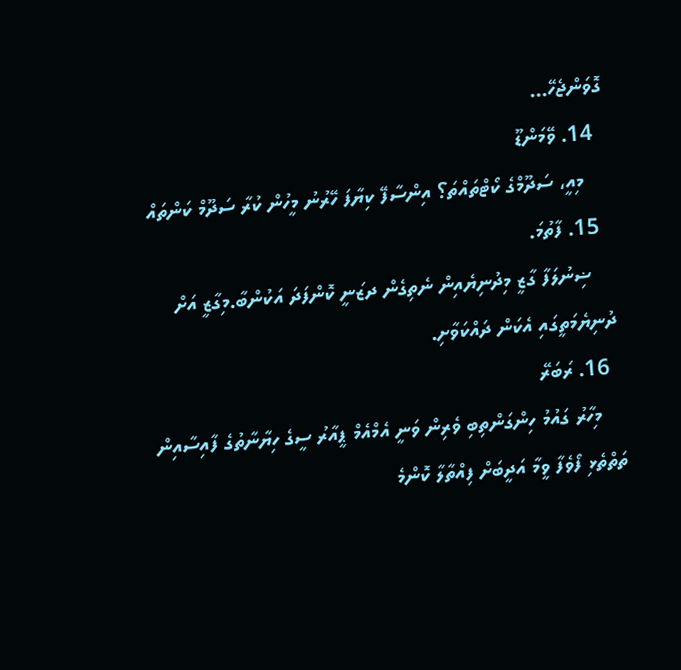ގޮވަންޖެހޭ...
  14. ވޭމަންޑޫ
    މިއީ، ސަދޫމްގެ ކޯޓްތައްތަ؟ އިންސާފޭ ކިޔާފަ ހޭރުނު މީހުން ކުރާ ސަދޫމް ކަންތައް
  15. ފާތުމަ.
    ޟިނުލަފާ ގާޒީ މިދުނިޔެއިން ނެތިގެން ދޒަނީ ކޮންފަދަ އަކުންބާ.މިގާޒީ އަށް ދުނިޔެމަތީގައި އެކަން ދައްކަވާށި.
  16. ރަބަރޭ
    މިހާރު ގައުމު ހިންގަންތިބި ވެރިން ވަނީ އެމްއެމް ޕީއާރު ސީގެ ހިޔާނާތުގެ ފާއިސާއިން ތަތްތެޅި ފޯވެފާ ވީމާ އަދީބަށް ފިއްތާލާ ކޮންމެ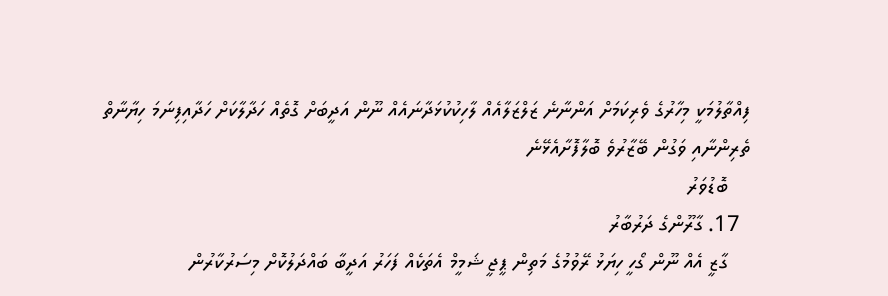ފިއްތާލުމަކީ މިހާރުގެ ވެރިކަމަށް އަންނާނެ ޒަލްޒަލާއެއް ލާހިކުކުޅަދާނައެއް ނޫން އަދީބަށް ގޮތެއް ހަދާލާކަށް ހަދާއިފިނަމަ ހިޔާނާތް ތެރިންނާއި ވަގުން ބޭޒާރުވެ ބޮލާފޮށާއެޅޭނެ
    ބޮޑުވަރު
  17. ގާރޫންގެ ދަރުބާރު
    ގާޒީ އެއް ނޫން ގޯހީ ހިޔަޅު ރޭވުމުގެ މަތިން ޕީޖީ ޝަމީމް އެތަކެއް ފަހަރު އަދީބާ ބައްދަލުކޮށް މިސަރުކާރުން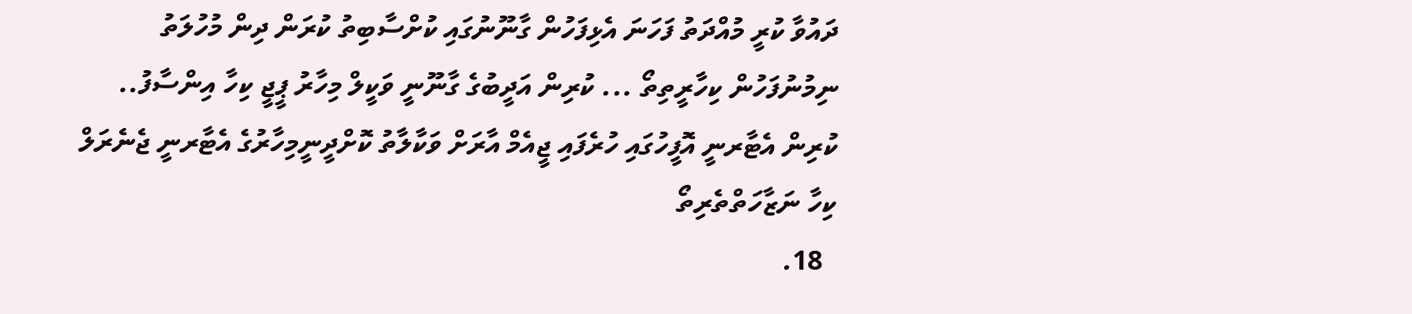ދައުވާ ކުރީ މުއްދަތު ފަހަނަ އެޅިފަހުން ގާނޫނުގައި ކުށްސާބިތު ކުރަން ދިން މުހުލަތު ނިމުނުފަހުން ކިހާރީތިތޯ ... ކުރިން އަދީބުގެ ގާނޫނީ ވަކީލް މިހާރު ޕީޖީ ކިހާ އިންސާފު.. ކުރިން އެޓާރނީ އޮފީހުގައި ހުރެފައި ޖީއެމް އާރަށް ވަކާލާތު ކޮށްދީނީމިހާރުގެ އެޓާރނީ ޖެނެރަލް ކިހާ ނަޒާހަތްތެރިތޯ
  18.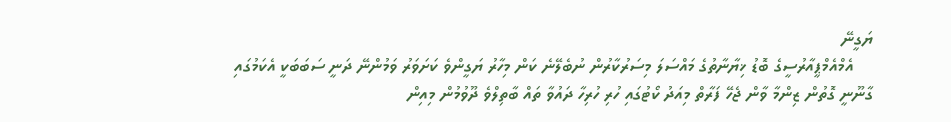ޔަގީނޭ
    އެމްއެމްޕީއާރުސީގެ ބޮޑު ޚިޔާނާތުގެ މައްސަލަ މިސަރުކާރުން ނުބެލޭނެ ކަން މިހާރު ޔަގީންވެ ކަށަވަރު ވަމުންނޭ ދަނީ ސަބަބަކީ އެކަމުގައި ގާނޫނީ ގޮތުން ޒިންމާ ވާން ޖެހޭ ފަރާތް މިއަދު ކޯޓުގައި ހުރި ހުރިހާ ދައުވާ ތައް ބާތިލްވެ ދޫވުމުން މިއިން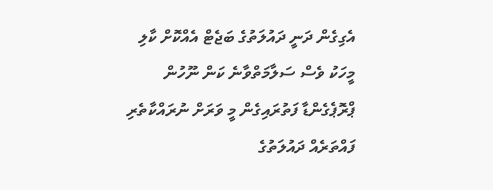އެގިގެން ދަނީ ދައުލަތުގެ ބަޖެޓް އެއްކޮށް ކާލި މީހަކު ވެސް ސަލާމަތްވާނެ ކަން ނޫހުން ޕްރޮޕެގެންޑާ ފަތުރައިގެން މީ ވަރަށް ނުރައްކާތެރި ފައްތަރެއް ދައުލަތުގެ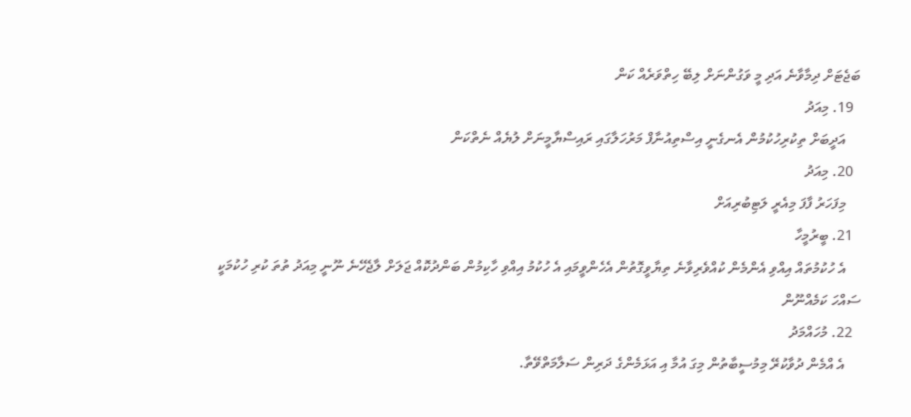ބަޖެޓަށް ދިމާވާނެ އަދި މީ ވަގުންނަށް ލިބޭ ހިތްވަރެއް ކަން
  19. މިއަދު
    އަދީބަށް ތިކުރިހުކުމުން އެނގެނީ އިސްތިއުނާފް މަރުހަލާގައި ރައިސްޔާމީނަށް ލުޔެއް ނެތްކަން
  20. މިއަދު
    މިފަހަރު ފާފަ މިއެރީ ލަޓިބުރިއަށް
  21. ބީރުމީހާ
    އެ ހުކުމުތައް އިއްވި އެންމެން ކުއްވެރިވާނެ ތިޔާވީގޮތުން އެހެންވީމައި އެ ހުކުމު އިއްވި ހާކިމުން ބަންދުކޮއް ޖަލަށް ލާޖެހޭނެ ނޫނީ މިއަދު ތުތަ ކުރި ހުކުމަކީ ސައްހަ ކަމެއްނޫން
  22. މުހައްމަދު
    އެ އްމެން ދުވާކުރޭ މިމުސީބާތުން މިގަ އުމާ އި އަޅަމެންގެ ދަރިން ސަލާމަތްވޭތާ.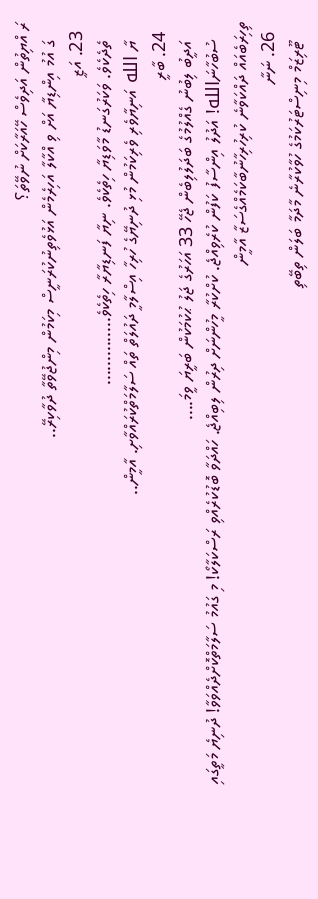ރަ އްޔިތުން އަދިވެސް ހޭއަރާކަށް ނުވޭތަ؟
    ގަ އުމު އިންޑިޔާ އަށް ވި އްކާލާ އަހިރެމެން އަޅުވެތިނުކުރަނީސް މިކަމުން މިންޖުވޭތާ ދުވާކިރޭ..
  23. އަޒީ
    ތެދެކެވެ. ވަކަރުގަނޑު މާވަޑިޔާ ހިތެކެވެ. ނިޔާ ފަނޑިޔާރާ ހިތެކެވެ..............
    ޔާ الله އަނިޔާވެރި ވެރިކަމުން މުޅި ދުނިޔޭގެ ހުރިހާ އިސްލާމީ ދައުލަތް ތައް ސަލާމަތްކުރައްވާށި. އާމީން..
  24. ބާރީ
    އަދީބު ލިބުނު ގެއްލުމުގެ ބަދަލުލިބެން ޖެހޭ 33 އަހަރުގެ ޖަލު ޙުކުމަކުން ބަރީޔަ ވީމަ....
    ސުބުހާނަالله! އަދުލު އިންސާފު ކަފުން ކުރެވިއްޖެ. ކުށްކުރާ މީހުންނަށް ދިރުން ލިބިއްޖެ. ހައްދަވާ ބޮޑުކުރެއްވި ރަސްކަލާކޯ! މި ގައުމު ސަލާމަތްކޮށްދެއްވަވާ! ދުނިޔެ މަތީގައި ތިހިރަބެއައް ދައްކަވާނެ ކުރިހުރިހާނުބާކަމެއްގެސަޒާ އާމީން
  26. ނަނާ
    ޓޫރިޒަމް މިނިސްޓަރުކަމުގެ ހުވާކުރާނެ މާދަމާ ބަލަން ތިބޭތި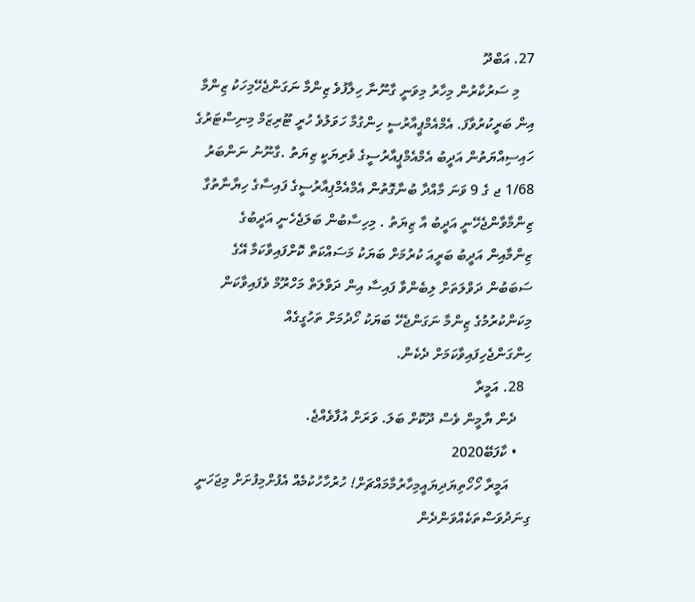27. އަބްދޫ
    މި ސަރުކާރުން މިހާރު މިވަނީ ގާނޫނާ ހިލާފުވެ ޒިންމާ ނަގަންޖެހޭމިހަކު ޒިންމާ އިން ބަރީކުރުވާފަ. އެމްއެމްޕީއާރުސީ ހިންގުމާ ހަވަލުވެ ހުރީ ޓޫރިޒަމް މިނިސްޓަރުގެ ހައިސިއްޔަތުން އަދީބު އެމްއެމްޕީއާރުސީގެ ވެރިޔަކީ ޒިޔަތު .ގާނޫނު ނަންބަރު 1/68 ޖ ގެ 9 ވަނަ މާއްދާ ބުނާގޮތުން އެމްއެމްޕިއާރުސީގެ ފައިސާގެ ހިޔާނާތުގާ ޒިންމާވާންޖެހޭނީ އަދީބު އާ ޒިޔަތު . މިހިސާބުން ބަލަޖެހެނީ އަދީބުގެ ޒިންމާއިން އަދީބު ބަރީއަ ކުރުމަށް ބަޔަކު މަސައްކަތް ކޮށްފައިވާކަމާ އޭގެ ސަބަބުން ދަވްލަތަށް ލިބެންވާ ފައިސާ އިން ދަވްލަތް މަހްރޫމް ވެފައިވާކަން މިކަންކުރުމުގެ ޒިންމާ ނަގަންޖެހޭ ބަޔަކު ހޯދުމަށް ތަހުގީގެއް ހިންގަންޖެހިފައިވާކަމަށް ދެކެން.
  28. އަމީރާ
    ދެން ޔާމީން ވެސް ދޫކޮށް ބަލަ. ވަރަށް އުފާވެއްޖެ.
    • ކާފަބޭ2020
      އަމީރާ ހޯހޯތިޔަދިޔައީމިހާރުމާމައްޗަށް! ހުރުހާހުކުމެއް އެފުށްމިފުށަށް މިޖަހަނީ ގިނަދުވަސްތަކެއްވަންދެން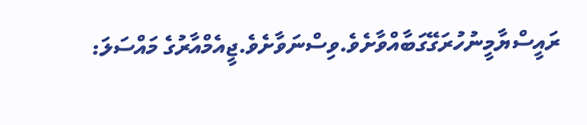ރައީސްޔާމީނުހުރަގޭގަބާއްވާށެވެ.ވިސްނަވާށެވެ.ޖީއެމްއާރުގެ މައްސަލަ: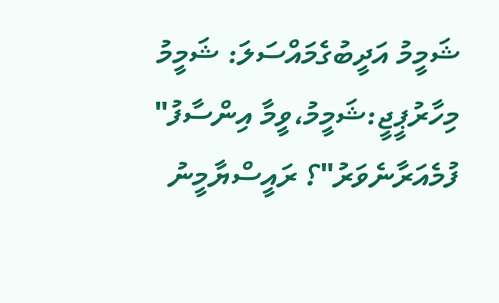ޝަމީމު އަދީބުގެމައްސަލަ: ޝަމީމު މިހާރުޕީޖީ:ޝަމީމު،ވީމާ އިންސާފު" ފުމެއަރާނެވަރު"؟ ރައީސްޔާމީނު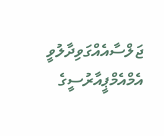ޖަލްސާއެއްގަވިދާލުވީ އެމްއެމްޕީއާރުސީގެ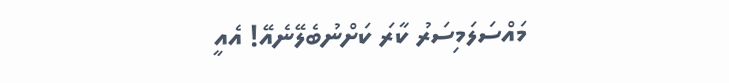މައްސަލަމިސަރު ކާރަ ކަށްނުބެލޭނެއޭ! އެއީ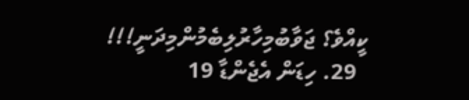ކީއްވެ؟ ޖަވާބުމިހާރުލިބެމުންމިދަނީ!!!
  29. ހިޑަން އެޖެންޑާ 19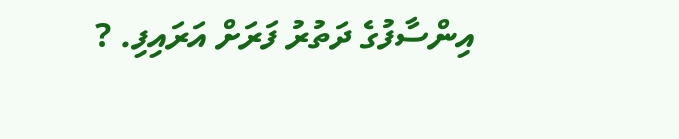އިންސާފުގެ ދަތުރު ފަރަށް އަރައިފި. ?